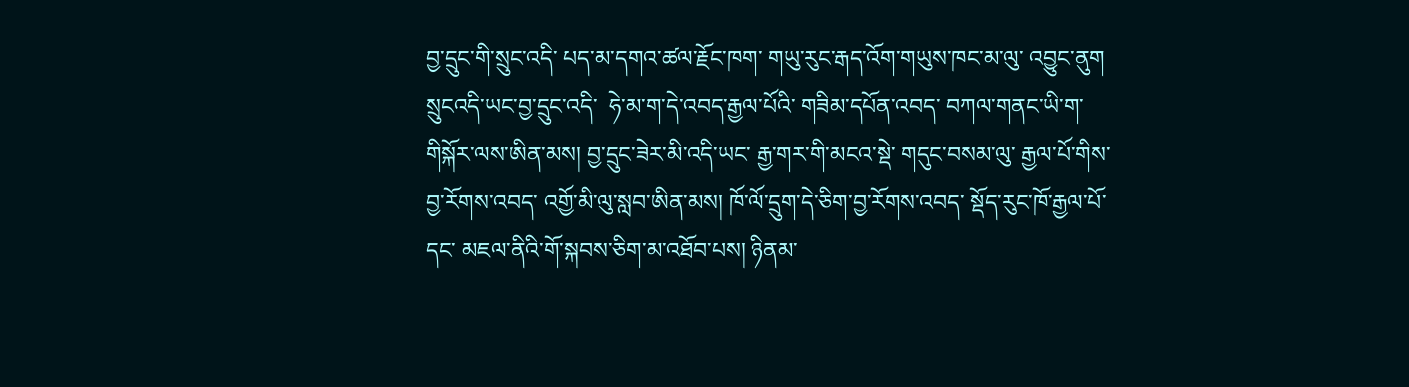བྱ་དྲུང་གི་སྲུང་འདི་ པད་མ་དགའ་ཚལ་རྗོང་ཁག་ གཡུ་རུང་རྒད་འོག་གཡུས་ཁང་མ་ལུ་ འབྱུང་ནུག སྲུངའདི་ཡང་བྱ་དྲུང་འདི་  ཧེ་མ་ག་དེ་འབད་རྒྱལ་པོའི་ གཟིམ་དཔོན་འབད་ བཀལ་གནང་ཡི་ག་གིསྐོར་ལས་ཨིན་མས། བྱ་དྲུང་ཟེར་མི་འདི་ཡང་ རྒྱ་གར་གི་མངའ་སྡེ་ གདུང་བསམ་ལུ་ རྒྱལ་པོ་གིས་བྱ་རོགས་འབད་ འགྱོ་མི་ལུ་སླབ་ཨིན་མས། ཁོ་ལོ་དྲུག་དེ་ཅིག་བྱ་རོགས་འབད་ སྡོད་རུང་ཁོ་རྒྱལ་པོ་དང་ མཇལ་ནིའི་གོ་སྐབས་ཅིག་མ་འཐོབ་པས། ཉིནམ་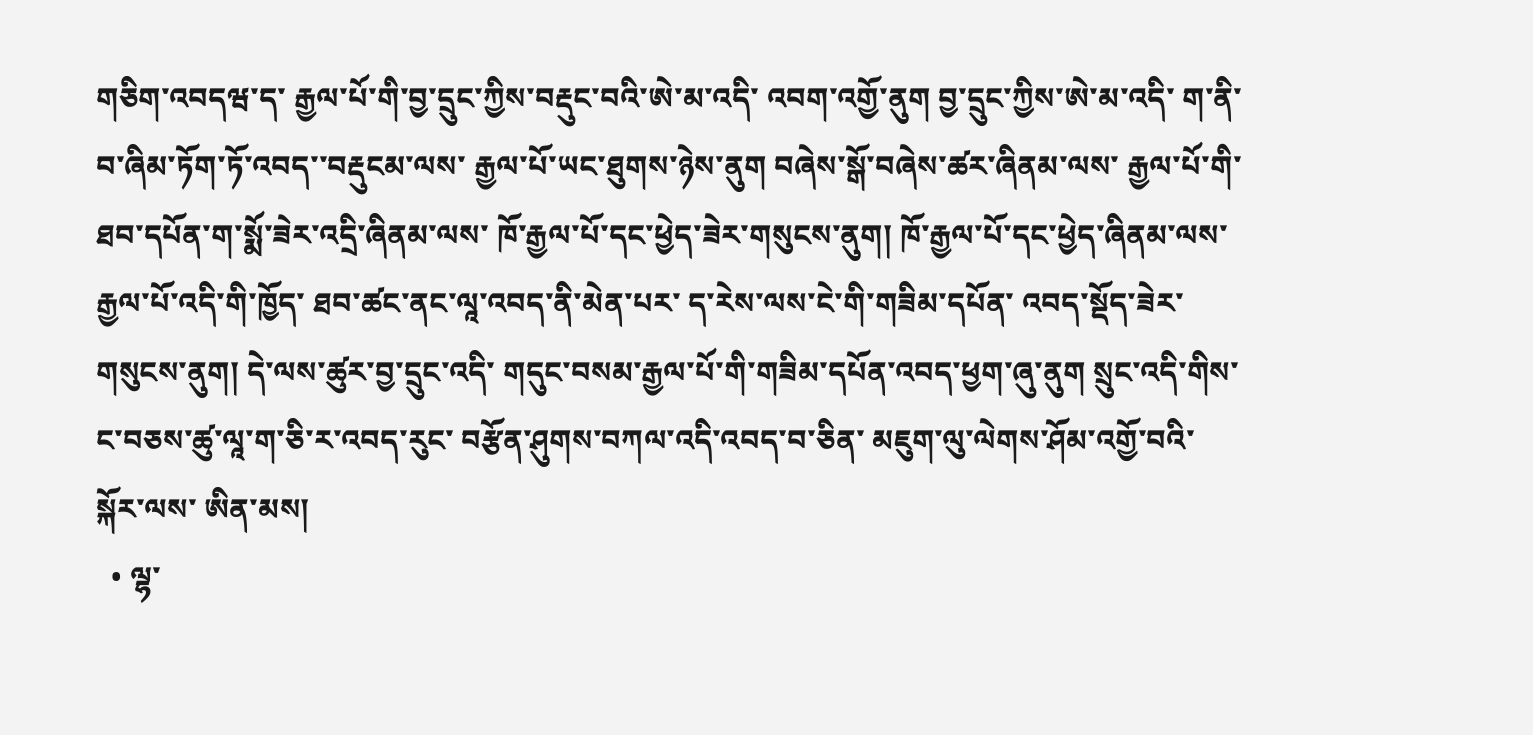གཅིག་འབདཝ་ད་ རྒྱལ་པོ་གི་བྱ་དྲུང་ཀྱིས་བརྡུང་བའི་ཨེ་མ་འདི་ འབག་འགྱོ་ནུག བྱ་དྲུང་ཀྱིས་ཨེ་མ་འདི་ ག་ནི་བ་ཞིམ་ཏོག་ཏོ་འབད་་བརྡུངམ་ལས་ རྒྱལ་པོ་ཡང་ཐུགས་ཉེས་ནུག བཞེས་སྒོ་བཞེས་ཚར་ཞིནམ་ལས་ རྒྱལ་པོ་གི་ ཐབ་དཔོན་ག་སྨོ་ཟེར་འདྲི་ཞིནམ་ལས་ ཁོ་རྒྱལ་པོ་དང་ཕྱེད་ཟེར་གསུངས་ནུག། ཁོ་རྒྱལ་པོ་དང་ཕྱེད་ཞིནམ་ལས་ རྒྱལ་པོ་འདི་གི་ཁྱོད་ ཐབ་ཚང་ནང་ལཱ་འབད་ནི་མེན་པར་ ད་རེས་ལས་ངེ་གི་གཟིམ་དཔོན་ འབད་སྡོད་ཟེར་གསུངས་ནུག། དེ་ལས་ཚུར་བྱ་དྲུང་འདི་ གདུང་བསམ་རྒྱལ་པོ་གི་གཟིམ་དཔོན་འབད་ཕྱག་ཞུ་ནུག སྲུང་འདི་གིས་ ང་བཅས་ཚུ་ལཱ་ག་ཅི་ར་འབད་རུང་ བརྩོན་ཤུགས་བཀལ་འདི་འབད་བ་ཅིན་ མཇུག་ལུ་ལེགས་ཤོམ་འགྱོ་བའི་སྐོར་ལས་ ཨིན་མས།
  • ལྷ་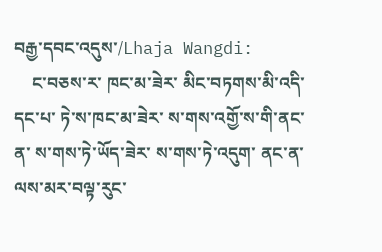བརྒྱ་དབང་འདུས་/Lhaja Wangdi:
    ང་བཅས་ར་ ཁང་མ་ཟེར་ མིང་བཏགས་མི་འདི་ དང་པ་ ཏེ་ས་ཁང་མ་ཟེར་ ས་གས་འགྱོ་ས་གི་ནང་ན་ ས་གས་ཏེ་ཡོད་ཟེར་ ས་གས་ཏེ་འདུག་ ནང་ན་ལས་མར་བལྟ་རུང་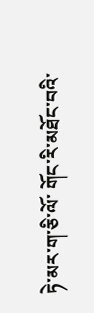ཏེ་མར་ག་ཅི་ལོ་ གོང་རི་མཐོང་བའི་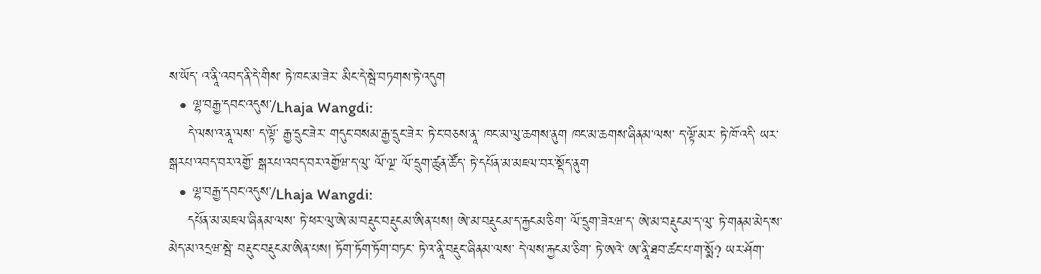ས་ཡོད་ འ་ནཱི་འབད་ནི་དེ་གིས་ ཏེ་ཁང་མ་ཟེར་ མིང་དེ་སྦེ་བཏགས་ཏེ་འདུག
  • ལྷ་བརྒྱ་དབང་འདུས་/Lhaja Wangdi:
    དེ་ལས་འ་ནཱ་ལས་ ད་ལྟོ་ རྒྱ་དྲུང་ཟེར་ གདུང་བསམ་རྒྱ་དྲུང་ཟེར་ ཏེ་ང་བཅས་ནཱ་ ཁང་མ་ལུ་ཆགས་ནུག ཁང་མ་ཆགས་ཞིནམ་ལས་ ད་ལྟོ་མར་ ཏེ་ཁོ་འདི་ ཡར་སྒརཔ་འབད་བར་འགྱོ་ སྒརཔ་འབད་བར་འགྱོཝ་ད་ལུ་ ལོ་ལྔ་ ལོ་དྲུག་ཚུན་ཚོད་ ཏེ་དཔོན་མ་མཇལ་བར་སྡོད་ནུག
  • ལྷ་བརྒྱ་དབང་འདུས་/Lhaja Wangdi:
    དཔོན་མ་མཇལ་ཞིནམ་ལས་ ཏེ་ཕར་ལུ་ཨེ་མ་བརྡུང་བརྡུངམ་ཨིན་པས། ཨེ་མ་བརྡུངམ་ད་རྐྱངམ་ཅིག་ ལོ་དྲུག་ཟེརཝ་ད་ ཨེ་མ་བརྡུངམ་ད་ལུ་ ཏེ་གནམ་མེད་ས་མེད་མ་འདྲཝ་སྦེ་ བརྡུང་བརྡུངམ་ཨིན་པས། ཏོག་ཏོག་ཏོག་བཏང་ ཏེ་འ་ནཱི་བརྡུང་ཞིནམ་ལས་ དེ་ལས་རྐྱངམ་ཅིག་ ཏེ་ཨའེ་ ཨ་ནཱི་ཐབ་ཚང་པ་ག་སྨོ? ཡར་ཤོག་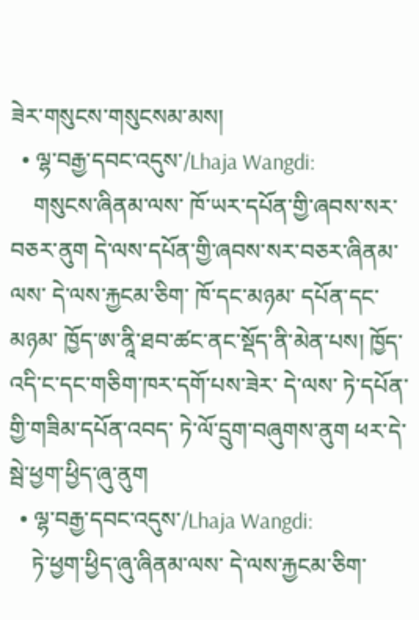ཟེར་གསུངས་གསུངསམ་མས།
  • ལྷ་བརྒྱ་དབང་འདུས་/Lhaja Wangdi:
    གསུངས་ཞིནམ་ལས་ ཁོ་ཡར་དཔོན་གྱི་ཞབས་སར་བཅར་ནུག དེ་ལས་དཔོན་གྱི་ཞབས་སར་བཅར་ཞིནམ་ལས་ དེ་ལས་རྐྱངམ་ཅིག་ ཁོ་དང་མཉམ་ དཔོན་དང་མཉམ་ ཁྱོད་ཨ་ནཱི་ཐབ་ཚང་ནང་སྡོད་ནི་མེན་པས། ཁྱོད་འདི་ང་དང་གཅིག་ཁར་དགོ་པས་ཟེར་ དེ་ལས་ ཏེ་དཔོན་གྱི་གཟིམ་དཔོན་འབད་ ཏེ་ལོ་དྲུག་བཞུགས་ནུག ཕར་དེ་སྦེ་ཕྱག་ཕྱིད་ཞུ་ནུག
  • ལྷ་བརྒྱ་དབང་འདུས་/Lhaja Wangdi:
    ཏེ་ཕྱག་ཕྱིད་ཞུ་ཞིནམ་ལས་ དེ་ལས་རྐྱངམ་ཅིག་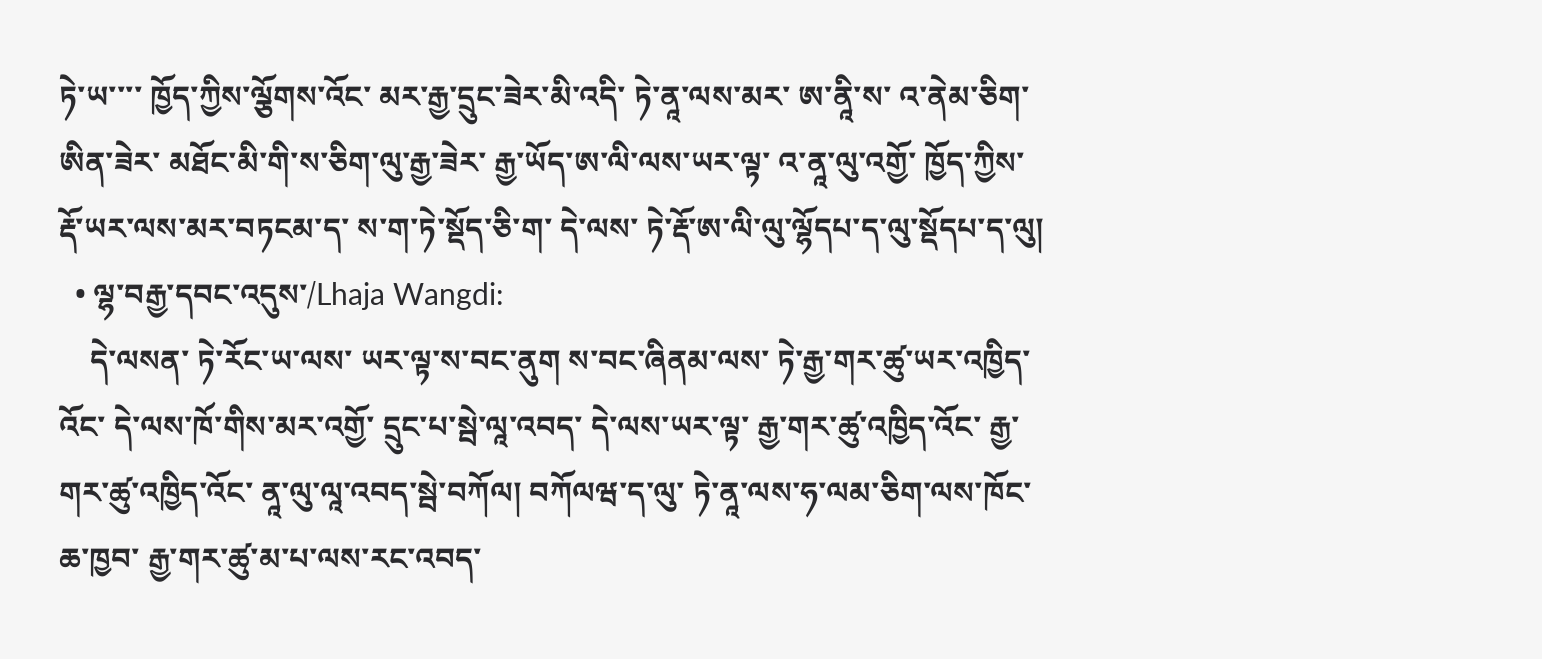ཏེ་ཡ་་་་ ཁྱོད་ཀྱིས་ལྕོགས་འོང་ མར་རྒྱ་དྲུང་ཟེར་མི་འདི་ ཏེ་ནཱ་ལས་མར་ ཨ་ནཱི་ས་ འ་ནེམ་ཅིག་ཨིན་ཟེར་ མཐོང་མི་གི་ས་ཅིག་ལུ་རྒྱ་ཟེར་ རྒྱ་ཡོད་ཨ་ལི་ལས་ཡར་ལྟ་ འ་ནཱ་ལུ་འགྱོ་ ཁྱོད་ཀྱིས་ རྡོ་ཡར་ལས་མར་བཏངམ་ད་ ས་ག་ཏེ་སྡོད་ཅི་ག་ དེ་ལས་ ཏེ་རྡོ་ཨ་ལི་ལུ་ལྷོདཔ་ད་ལུ་སྡོདཔ་ད་ལུ།
  • ལྷ་བརྒྱ་དབང་འདུས་/Lhaja Wangdi:
    དེ་ལསན་ ཏེ་རོང་ཡ་ལས་ ཡར་ལྟ་ས་བང་ནུག ས་བང་ཞིནམ་ལས་ ཏེ་རྒྱ་གར་ཚུ་ཡར་འཁྱིད་འོང་ དེ་ལས་ཁོ་གིས་མར་འགྱོ་ དྲུང་པ་སྦེ་ལཱ་འབད་ དེ་ལས་ཡར་ལྟ་ རྒྱ་གར་ཚུ་འཁྱིད་འོང་ རྒྱ་གར་ཚུ་འཁྱིད་འོང་ ནཱ་ལུ་ལཱ་འབད་སྦེ་བཀོལ། བཀོལཝ་ད་ལུ་ ཏེ་ནཱ་ལས་ཧ་ལམ་ཅིག་ལས་ཁོང་ཆ་ཁྱབ་ རྒྱ་གར་ཚུ་མ་པ་ལས་རང་འབད་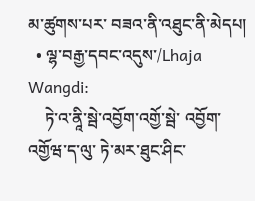མ་ཚུགས་པར་ བཟའ་ནི་འཐུང་ནི་མེདཔ།
  • ལྷ་བརྒྱ་དབང་འདུས་/Lhaja Wangdi:
    ཏེ་འ་ནཱི་སྦེ་འབྱོག་འགྱོ་སྦེ་ འབྱོག་འགྱོཝ་ད་ལུ་ ཏེ་མར་ཐུང་ཤིང་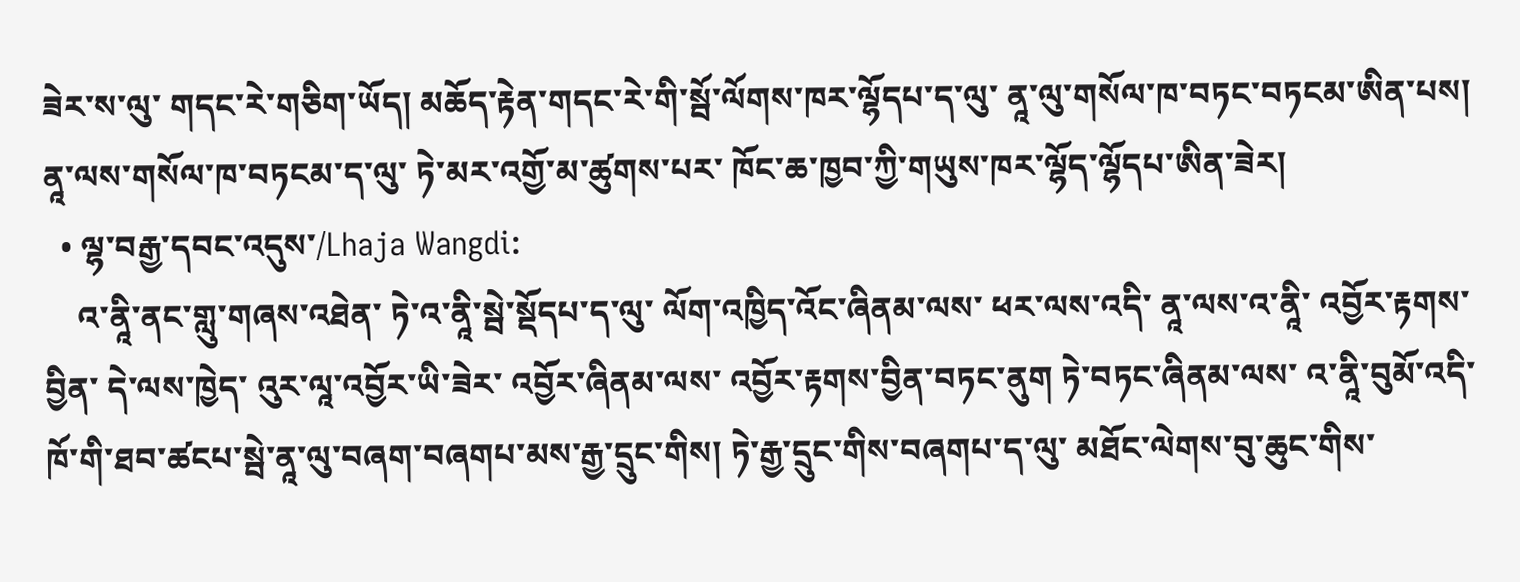ཟེར་ས་ལུ་ གདང་རེ་གཅིག་ཡོད། མཆོད་རྟེན་གདང་རེ་གི་སྦོ་ལོགས་ཁར་ལྷོདཔ་ད་ལུ་ ནཱ་ལུ་གསོལ་ཁ་བཏང་བཏངམ་ཨིན་པས། ནཱ་ལས་གསོལ་ཁ་བཏངམ་ད་ལུ་ ཏེ་མར་འགྱོ་མ་ཚུགས་པར་ ཁོང་ཆ་ཁྱབ་ཀྱི་གཡུས་ཁར་ལྷོད་ལྷོདཔ་ཨིན་ཟེར།
  • ལྷ་བརྒྱ་དབང་འདུས་/Lhaja Wangdi:
    འ་ནཱི་ནང་གླུ་གཞས་འཐེན་ ཏེ་འ་ནཱི་སྦེ་སྡོདཔ་ད་ལུ་ ལོག་འཁྱིད་འོང་ཞིནམ་ལས་ ཕར་ལས་འདི་ ནཱ་ལས་འ་ནཱི་ འབྱོར་རྟགས་བྱིན་ དེ་ལས་ཁྱེད་ འུར་ལཱ་འབྱོར་ཡི་ཟེར་ འབྱོར་ཞིནམ་ལས་ འབྱོར་རྟགས་བྱིན་བཏང་ནུག ཏེ་བཏང་ཞིནམ་ལས་ འ་ནཱི་བུམོ་འདི་ ཁོ་གི་ཐབ་ཚངཔ་སྦེ་ནཱ་ལུ་བཞག་བཞགཔ་མས་རྒྱ་དྲུང་གིས། ཏེ་རྒྱ་དྲུང་གིས་བཞགཔ་ད་ལུ་ མཐོང་ལེགས་བུ་ཆུང་གིས་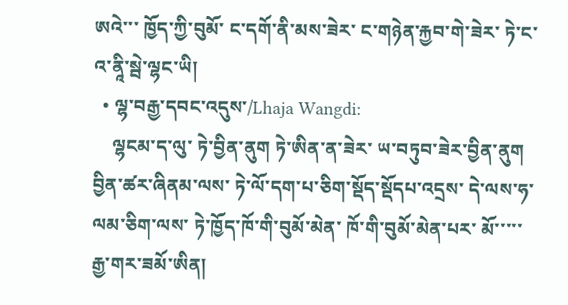ཨའེ་་་ ཁྱོད་ཀྱི་བུམོ་ ང་དགོ་ནི་མས་ཟེར་ ང་གཉེན་རྐྱབ་གེ་ཟེར་ ཏེ་ང་འ་ནཱི་སྦེ་ལྷང་ཡི།
  • ལྷ་བརྒྱ་དབང་འདུས་/Lhaja Wangdi:
    ལྷངམ་ད་ལུ་ ཏེ་བྱིན་ནུག ཏེ་ཨིན་ན་ཟེར་ ཡ་བཏུབ་ཟེར་བྱིན་ནུག བྱིན་ཚར་ཞིནམ་ལས་ ཏེ་ལོ་དག་པ་ཅིག་སྡོད་སྡོདཔ་འདྲས་ དེ་ལས་ཧ་ལམ་ཅིག་ལས་ ཏེ་ཁྱོད་ཁོ་གི་བུམོ་མེན་ ཁོ་གི་བུམོ་མེན་པར་ མོ་་་་་ རྒྱ་གར་ཟམོ་ཨིན།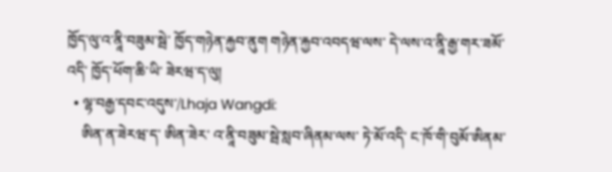ཁྱོད་ལུ་འ་ནཱི་བཟུམ་སྦེ་ ཁྱོད་གཉེན་རྐྱབ་ནུག གཉེན་རྐྱབ་འབདཝ་ལས་ དེ་ལས་འ་ནཱི་རྒྱ་གར་ཟམོ་འདི་ ཁྱོད་ཕོག་ཆི་ཡི་ ཟེརཝ་ད་ལུ།
  • ལྷ་བརྒྱ་དབང་འདུས་/Lhaja Wangdi:
    ཨིན་ན་ཟེརཝ་ད་ ཨིན་ཟེར་ འ་ནཱི་བཟུམ་སྦེ་སླབ་ཞིནམ་ལས་ ཏེ་མོ་འདི་ ང་ཁོ་གི་བུམོ་ཨིནམ་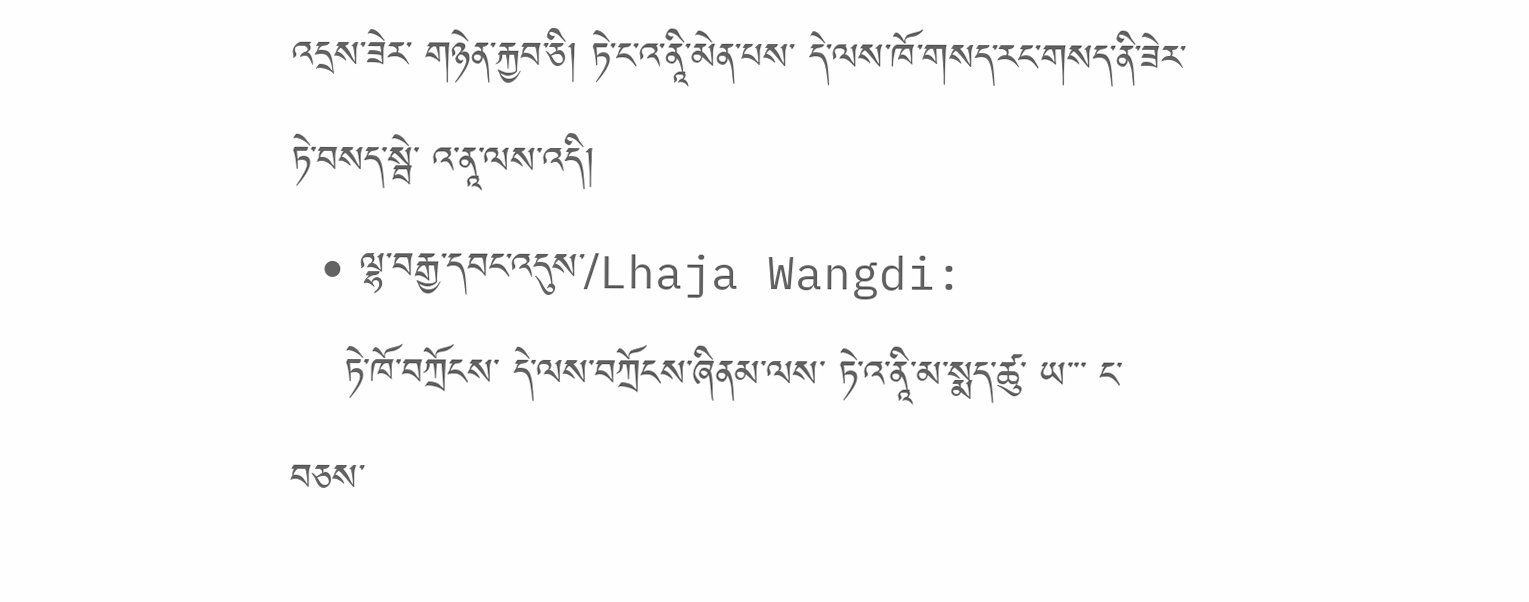འདྲས་ཟེར་ གཉེན་རྐྱབ་ཅི། ཏེ་ང་འ་ནཱི་མེན་པས་ དེ་ལས་ཁོ་གསད་རང་གསད་ནི་ཟེར་ ཏེ་བསད་སྦེ་ འ་ནཱ་ལས་འདི།
  • ལྷ་བརྒྱ་དབང་འདུས་/Lhaja Wangdi:
    ཏེ་ཁོ་བཀྲོངས་ དེ་ལས་བཀྲོངས་ཞིནམ་ལས་ ཏེ་འ་ནཱི་མ་སྨད་ཚུ་ ཡ་་་ ང་བཅས་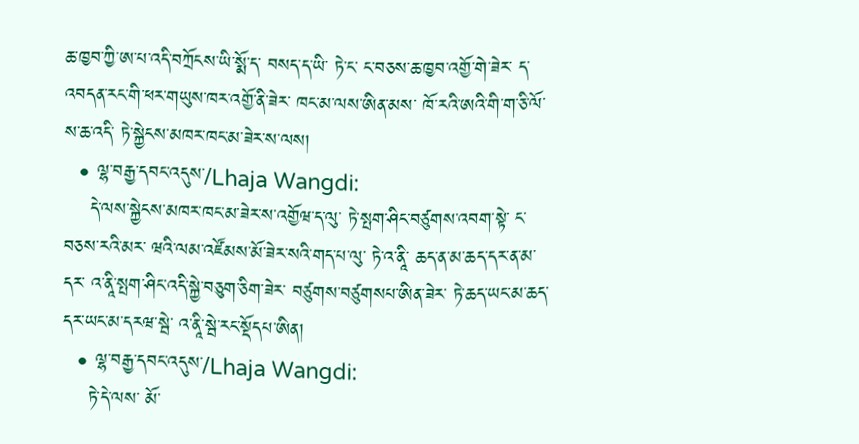ཆ་ཁྱབ་ཀྱི་ཨ་པ་འདི་བཀྲོངས་ཡི་སྨོ་ད་ བསད་ད་ཡི་ ཏེ་ང་ ང་བཅས་ཆ་ཁྱབ་འགྱོ་གེ་ཟེར་ ད་འབདན་རང་གི་ཕར་གཡུས་ཁར་འགྱོ་ནི་ཟེར་ ཁང་མ་ལས་ཨིན་མས་ ཁོ་རའི་ཨའི་གི་ག་ཅི་ལོ་ས་ཆ་འདི་ ཏེ་སྐྱེངས་མཁར་ཁང་མ་ཟེར་ས་ལས།
  • ལྷ་བརྒྱ་དབང་འདུས་/Lhaja Wangdi:
    དེ་ལས་སྐྱེངས་མཁར་ཁང་མ་ཟེར་ས་འགྱོཝ་ད་ལུ་ ཏེ་སྤག་ཤིང་བཙུགས་འབག་སྟེ་ ང་བཅས་རའི་མར་ ཝའི་ལམ་འཛོམས་མོ་ཟེར་སའི་གད་པ་ལུ་ ཏེ་འ་ནཱི་ ཆད་ན་མ་ཆད་དར་ན་མ་དར་ འ་ནཱི་སྤག་ཤིང་འདི་སྐྱེ་བཅུག་ཅིག་ཟེར་ བཙུགས་བཙུགསཔ་ཨིན་ཟེར་ ཏེ་ཆད་ཡང་མ་ཆད་ དར་ཡང་མ་དརཝ་སྦེ་ འ་ནཱི་སྦེ་རང་སྡོདཔ་ཨིན།
  • ལྷ་བརྒྱ་དབང་འདུས་/Lhaja Wangdi:
    ཏེ་དེ་ལས་ མོ་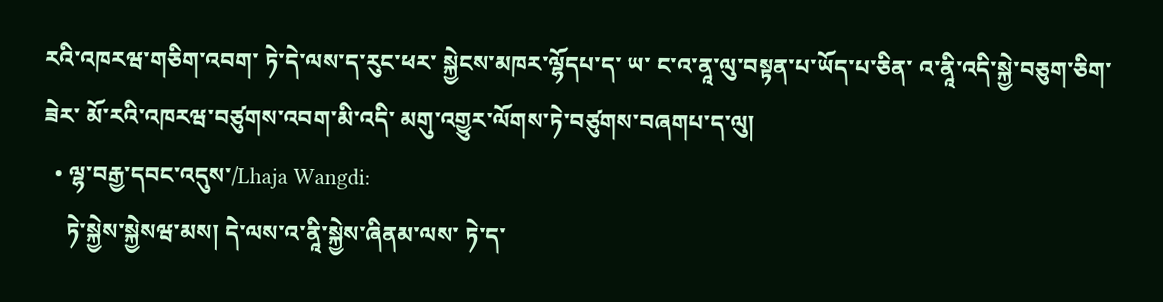རའི་འཁརཝ་གཅིག་འབག་ ཏེ་དེ་ལས་ད་རུང་ཕར་ སྐྱེངས་མཁར་ལྷོདཔ་ད་ ཡ་ ང་འ་ནཱ་ལུ་བསྟན་པ་ཡོད་པ་ཅིན་ འ་ནཱི་འདི་སྐྱེ་བཅུག་ཅིག་ཟེར་ མོ་རའི་འཁརཝ་བཙུགས་འབག་མི་འདི་ མགུ་འགྱུར་ལོགས་ཏེ་བཙུགས་བཞགཔ་ད་ལུ།
  • ལྷ་བརྒྱ་དབང་འདུས་/Lhaja Wangdi:
    ཏེ་སྐྱེས་སྐྱེསཝ་མས། དེ་ལས་འ་ནཱི་སྐྱེས་ཞིནམ་ལས་ ཏེ་ད་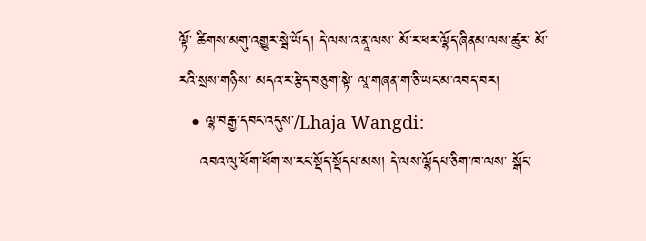ལྟོ་ ཚིགས་མགུ་འགྱུར་སྦེ་ཡོད། དེ་ལས་འ་ནཱ་ལས་ མོ་ར་ཕར་ལྷོད་ཞིནམ་ལས་ཚུར་ མོ་རའི་སྲས་གཉིས་ མདའ་ར་རྩེད་བཅུག་སྟེ་ ལཱ་གཞན་ག་ཅི་ཡང་མ་འབད་བར།
  • ལྷ་བརྒྱ་དབང་འདུས་/Lhaja Wangdi:
    འབའ་ལུ་ཕོག་ཕོག་ས་རང་སྡོད་སྡོདཔ་མས། དེ་ལས་ལྷོདཔ་ཅིག་ཁ་ལས་ སྒོང་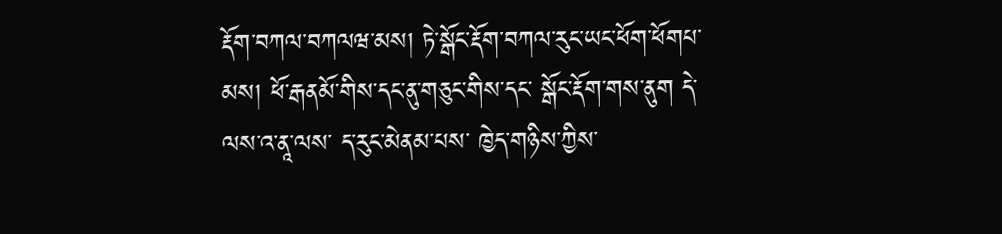རྡོག་བཀལ་བཀལཝ་མས། ཏེ་སྒོང་རྡོག་བཀལ་རུང་ཡང་ཕོག་ཕོགཔ་མས། ཕོ་རྒནམོ་གིས་དང་ནུ་གཅུང་གིས་དང་ སྒོང་རྡོག་གས་ནུག དེ་ལས་འ་ནཱ་ལས་ ད་རུང་མེནམ་པས་ ཁྱེད་གཉིས་ཀྱིས་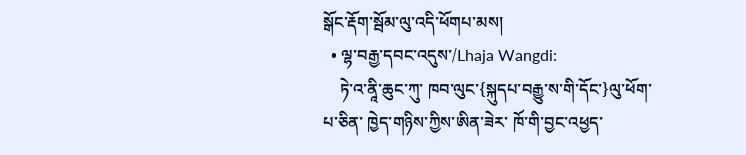སྒོང་རྡོག་སྦོམ་ལུ་འདི་ཕོགཔ་མས།
  • ལྷ་བརྒྱ་དབང་འདུས་/Lhaja Wangdi:
    ཏེ་འ་ནཱི་ཆུང་ཀུ་ ཁབ་ལུང་{སྐུདཔ་བརྒྱུ་ས་གི་དོང་}ལུ་ཕོག་པ་ཅིན་ ཁྱེད་གཉིས་ཀྱིས་ཨིན་ཟེར་ ཁོ་གི་བྱང་འཕྱད་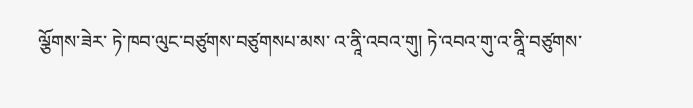ལྕོགས་ཟེར་ ཏེ་ཁབ་ལུང་བཙུགས་བཙུགསཔ་མས་ འ་ནཱི་འབའ་གུ། ཏེ་འབའ་གུ་འ་ནཱི་བཙུགས་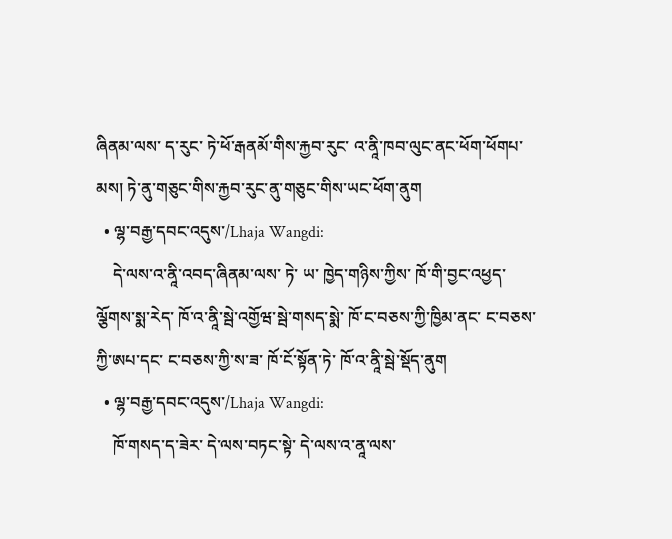ཞིནམ་ལས་ ད་རུང་ ཏེ་ཕོ་རྒནམོ་གིས་རྐྱབ་རུང་ འ་ནཱི་ཁབ་ལུང་ནང་ཕོག་ཕོགཔ་མས། ཏེ་ནུ་གཅུང་གིས་རྐྱབ་རུང་ནུ་གཅུང་གིས་ཡང་ཕོག་ནུག
  • ལྷ་བརྒྱ་དབང་འདུས་/Lhaja Wangdi:
    དེ་ལས་འ་ནཱི་འབད་ཞིནམ་ལས་ ཏེ་ ཡ་ ཁྱེད་གཉིས་ཀྱིས་ ཁོ་གི་བྱང་འཕྱད་ལྕོགས་སྨ་རེད་ ཁོ་འ་ནཱི་སྦེ་འགྱོཝ་སྦེ་གསད་སྨེ་ ཁོ་ང་བཅས་ཀྱི་ཁྱིམ་ནང་ ང་བཅས་ཀྱི་ཨཔ་དང་ ང་བཅས་ཀྱི་ས་ཟ་ ཁོ་ངོ་སྟོན་ཏེ་ ཁོ་འ་ནཱི་སྦེ་སྡོད་ནུག
  • ལྷ་བརྒྱ་དབང་འདུས་/Lhaja Wangdi:
    ཁོ་གསད་ད་ཟེར་ དེ་ལས་བཏང་སྟེ་ དེ་ལས་འ་ནཱ་ལས་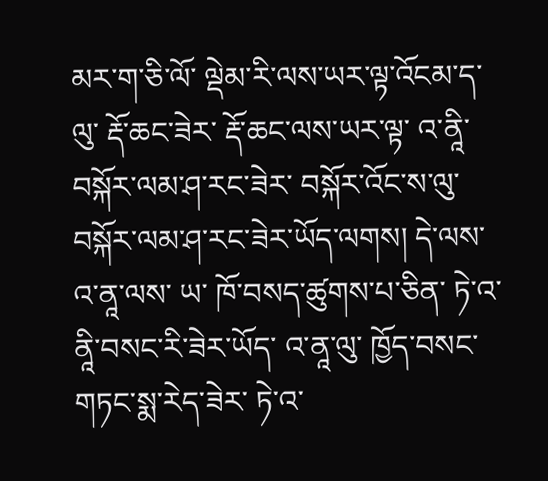མར་ག་ཅི་ལོ་ ལྡེམ་རི་ལས་ཡར་ལྟ་འོངམ་ད་ལུ་ རྡོ་ཆང་ཟེར་ རྡོ་ཆང་ལས་ཡར་ལྟ་ འ་ནཱི་བསྐོར་ལམ་ཤ་རང་ཟེར་ བསྐོར་འོང་ས་ལུ་ བསྐོར་ལམ་ཤ་རང་ཟེར་ཡོད་ལགས། དེ་ལས་འ་ནཱ་ལས་ ཡ་ ཁོ་བསད་ཚུགས་པ་ཅིན་ ཏེ་འ་ནཱི་བསང་རི་ཟེར་ཡོད་ འ་ནཱ་ལུ་ ཁྱོད་བསང་གཏང་སྨ་རེད་ཟེར་ ཏེ་འ་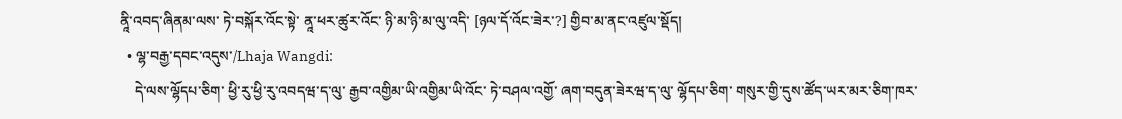ནཱི་འབད་ཞིནམ་ལས་ ཏེ་བསྐོར་འོང་སྟེ་ ནཱ་ཕར་ཚུར་འོང་ ཉི་མ་ཉི་མ་ལུ་འདི་ [ཉལ་དོ་འོང་ཟེར་?] གྱིབ་མ་ནང་འཛུལ་སྡོད།
  • ལྷ་བརྒྱ་དབང་འདུས་/Lhaja Wangdi:
    དེ་ལས་ལྷོདཔ་ཅིག་ ཕྱི་རུ་ཕྱི་རུ་འབདཝ་ད་ལུ་ རྒྱབ་འགྱིམ་ཡི་འགྱིམ་ཡི་འོང་ ཏེ་བཤལ་འགྱོ་ ཞག་བདུན་ཟེརཝ་ད་ལུ་ ལྷོདཔ་ཅིག་ གསུར་གྱི་དུས་ཚོད་ཡར་མར་ཅིག་ཁར་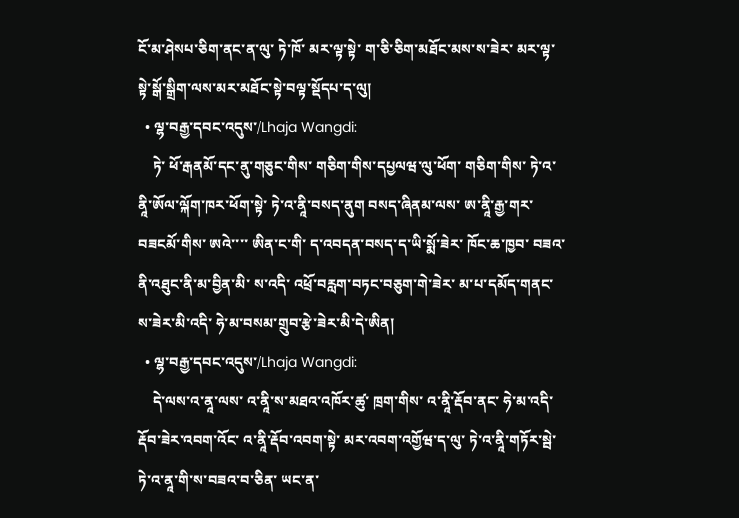ངོ་མ་ཤེསཔ་ཅིག་ནང་ན་ལུ་ ཏེ་ཁོ་ མར་ལྟ་སྟེ་ ག་ཅི་ཅིག་མཐོང་མས་ས་ཟེར་ མར་ལྟ་སྟེ་སྒོ་སྒྲིག་ལས་མར་མཐོང་སྟེ་བལྟ་སྡོདཔ་ད་ལུ།
  • ལྷ་བརྒྱ་དབང་འདུས་/Lhaja Wangdi:
    ཏེ་ ཕོ་རྒནམོ་དང་ནུ་གཅུང་གིས་ གཅིག་གིས་དཔྱལཝ་ལུ་ཕོག་ གཅིག་གིས་ ཏེ་འ་ནཱི་ཨོལ་ལྐོག་ཁར་ཕོག་སྟེ་ ཏེ་འ་ནཱི་བསད་ནུག བསད་ཞིནམ་ལས་ ཨ་ནཱི་རྒྱ་གར་བཟངམོ་གིས་ ཨའེ་་་་ ཨིན་ང་གི་ ད་འབདན་བསད་ད་ཡི་སྨོ་ཟེར་ ཁོང་ཆ་ཁྱབ་ བཟའ་ནི་འཐུང་ནི་མ་བྱིན་མི་ ས་འདི་ འཕྲོ་བརླག་བཏང་བཅུག་གེ་ཟེར་ མ་པ་དམོད་གནང་ས་ཟེར་མི་འདི་ ཧེ་མ་བསམ་གྲུབ་རྩེ་ཟེར་མི་དེ་ཨིན།
  • ལྷ་བརྒྱ་དབང་འདུས་/Lhaja Wangdi:
    དེ་ལས་འ་ནཱ་ལས་ འ་ནཱི་ས་མཐའ་འཁོར་ཚུ་ ཁྲག་གིས་ འ་ནཱི་རྡོབ་ནང་ ཧེ་མ་འདི་རྡོབ་ཟེར་འབག་འོང་ འ་ནཱི་རྡོབ་འབག་སྟེ་ མར་འབག་འགྱོཝ་ད་ལུ་ ཏེ་འ་ནཱི་གཏོར་སྦེ་ ཏེ་འ་ནཱ་གི་ས་བཟའ་བ་ཅིན་ ཡང་ན་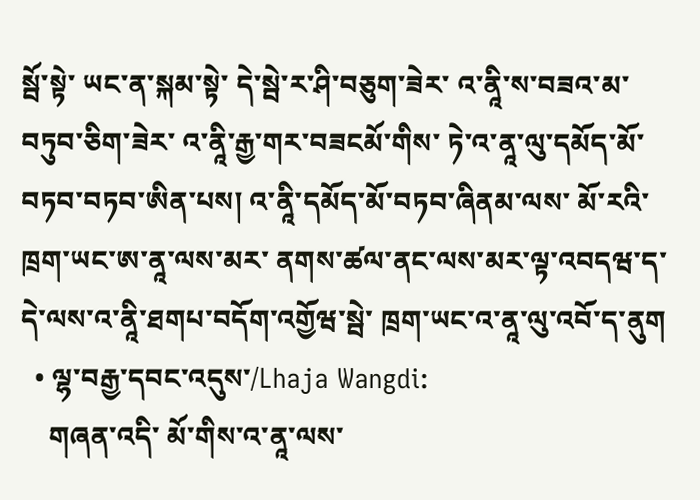སྦོ་སྟེ་ ཡང་ན་སྐམ་སྟེ་ དེ་སྦེ་ར་ཤི་བཅུག་ཟེར་ འ་ནཱི་ས་བཟའ་མ་བཏུབ་ཅིག་ཟེར་ འ་ནཱི་རྒྱ་གར་བཟངམོ་གིས་ ཏེ་འ་ནཱ་ལུ་དམོད་མོ་བཏབ་བཏབ་ཨིན་པས། འ་ནཱི་དམོད་མོ་བཏབ་ཞིནམ་ལས་ མོ་རའི་ཁྲག་ཡང་ཨ་ནཱ་ལས་མར་ ནགས་ཚལ་ནང་ལས་མར་ལྟ་འབདཝ་ད་ དེ་ལས་འ་ནཱི་ཐགཔ་བདོག་འགྱོཝ་སྦེ་ ཁྲག་ཡང་འ་ནཱ་ལུ་འབོ་ད་ནུག
  • ལྷ་བརྒྱ་དབང་འདུས་/Lhaja Wangdi:
    གཞན་འདི་ མོ་གིས་འ་ནཱ་ལས་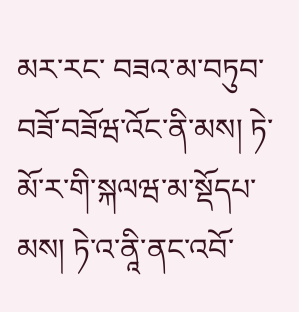མར་རང་ བཟའ་མ་བཏུབ་བཟོ་བཟོཝ་འོང་ནི་མས། ཏེ་མོ་ར་གི་སྐལཝ་མ་སྡོདཔ་མས། ཏེ་འ་ནཱི་ནང་འབོ་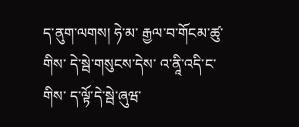ད་ནུག་ལགས། ཧེ་མ་ རྒྱལ་བ་གོངམ་ཚུ་གིས་ དེ་སྦེ་གསུངས་དེས་ འ་ནཱི་འདི་ང་གིས་ ད་ལྟོ་དེ་སྦེ་ཞུཝ་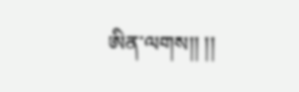ཨིན་ལགས།། །།